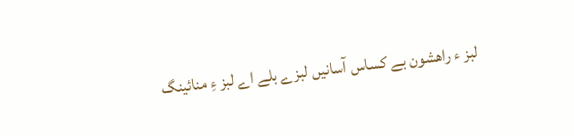لبز ء راھشون بے کساس آسانیں لبزے بلے اے لبز ءِ منائینگ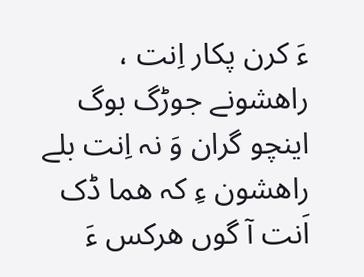ءَ کرن پکار اِنت ، راھشونے جوڑگ بوگ اینچو گران وَ نہ اِنت بلے راھشون ءِ کہ ھما ڈک اَنت آ گوں ھرکس ءَ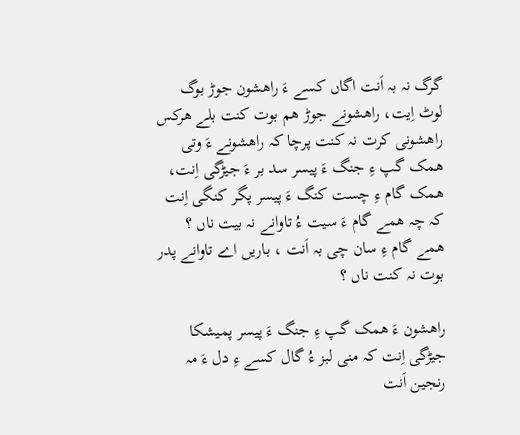گرگ نہ بہ اَنت اگاں کسے ءَ راھشون جوڑ بوگ لوٹ اِیت، راھشونے جوڑ ھم بوت کنت بلے ھرکس راھشونی کرت نہ کنت پرچا کہ راھشونے ءَ وتی ھمک گپ ءِ جنگ ءَ پیسر سد بر ءَ جیڑگی اِنت، ھمک گام ءِ چست کنگ ءَ پیسر پگر کنگی اِنت کہ چہ ھمے گام ءَ سیت ءُ تاوانے نہ بیت ناں ؟ ھمے گام ءِ سان چی بہ اَنت ، باریں اے تاوانے پدر بوت نہ کنت ناں ؟

راھشون ءَ ھمک گپ ءِ جنگ ءَ پیسر پمیشکا جیڑگی اِنت کہ منی لبز ءُ گال کسے ءِ دل ءَ مہ رنجین اَنت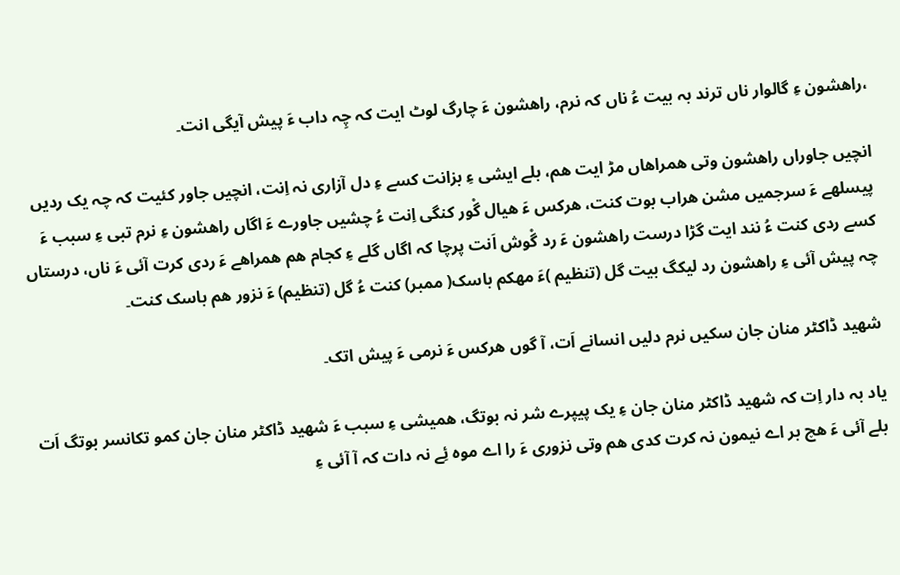،راھشون ءِ گالوار ناں ترند بہ بیت ءُ ناں کہ نرم، راھشون ءَ چارگ لوٹ ایت کہ چِہ داب ءَ پیش آیگی انت۔

انچیں جاوراں راھشون وتی ھمراھاں مڑ ایت ھم، بلے ایشی ءِ بزانت کسے ءِ دل آزاری نہ اِنت، انچیں جاور کئیت کہ چہ یک ردیں پیسلھے ءَ سرجمیں مشن ھراب بوت کنت، ھرکس ءَ ھیال گْور کنگی اِنت ءُ چشیں جاورے ءَ اگاں راھشون ءِ نرم تبی ءِ سبب ءَ کسے ردی کنت ءُ نند ایت گڑا درست راھشون ءَ رد گْوش اَنت پرچا کہ اگاں گلے ءِ کجام ھم ھمراھے ءَ ردی کرت آئی ءَ ناں، درستاں چہ پیش آئی ءِ راھشون رد لیکگ بیت گل (تنظیم )ءَ مھکم باسک( ممبر) کنت ءُ گل (تنظیم) ءَ نزور ھم باسک کنت۔

شھید ڈاکٹر منان جان سکیں نرم دلیں انسانے اَت، آ گوں ھرکس ءَ نرمی ءَ پیش اتک۔

یاد بہ دار اِت کہ شھید ڈاکٹر منان جان ءِ یک پیپرے شر نہ بوتگ، ھمیشی ءِ سبب ءَ شھید ڈاکٹر منان جان کمو تکانسر بوتگ اَت بلے آئی ءَ ھچ بر اے نیمون نہ کرت کدی ھم وتی نزوری ءَ را اے موہ ئِے نہ دات کہ آ آئی ءِ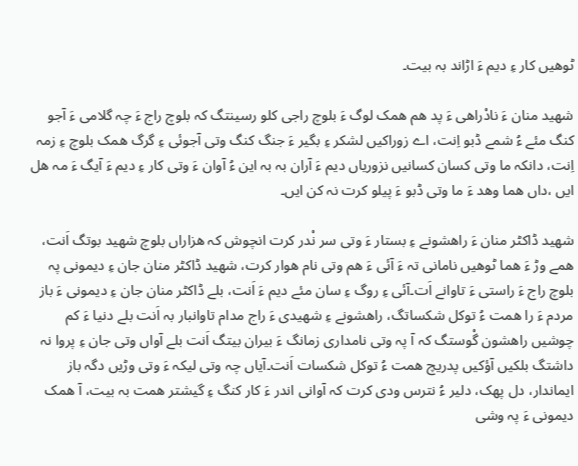ٹوھیں کار ءِ دیم ءَ اڑاند بہ بیت۔

شھید منان ءَ نادْراھی ءَ پد ھم ھمک لوگ ءَ بلوچ راجی کلو رسینتگ کہ بلوچ راج ءَ چہ گلامی ءَ آجو کنگ مئے ءُ شمے ڈبو اِنت، اے زوراکیں لشکر ءِ بگیر ءَ جنگ کنگ وتی آجوئی ءِ گرگ ھمک بلوچ ءِ زمہ اِنت، دانکہ ما وتی کسان کسانیں نزوریاں دیم ءَ آران بہ بہ این ءُ آوان ءَ وتی کار ءِ دیم ءَ آیگ ءَ مہ ھل ایں ،داں ھما وھد ءَ ما وتی ڈبو ءَ پیلو کرت نہ کن ایں۔

شھید ڈاکٹر منان ءَ راھشونے ءِ بستار ءَ وتی سر نْدر کرت انچوش کہ ھزاراں بلوچ شھید بوتگ اَنت، ھمے وڑ ءَ ھما ٹوھیں نامانی تہ ءَ آئی ءَ ھم وتی نام ھوار کرت، شھید ڈاکٹر منان جان ءِ دیمونی پہ بلوچ راج ءَ راستی ءَ تاوانے اَت۔آئی ءِ روگ ءِ سان مئے دیم ءَ اَنت، بلے ڈاکٹر منان جان ءِ دیمونی ءَ باز مردم ءَ را ھمت ءُ توکل شکساتگ، راھشونے ءِ شھیدی ءَ راج مدام تاوانبار بہ اَنت بلے دنیا ءَ کم چوشیں راھشون گْوستگ کہ آ پہ وتی نامداری زمانگ ءَ بیران بیتگ اَنت بلے آواں وتی جان ءِ پروا نہ داشتگ بلکیں آؤکیں پدریچ ھمت ءُ توکل شکسات اَنت۔آیاں چہ وتی لیکہ ءَ وتی وڑیں دگہ باز ایماندار، دل پھک، دلیر ءُ نترس ودی کرت کہ آوانی اندر ءَ کار کنگ ءِ گیشتر ھمت بہ بیت، آ ھمک دیمونی ءَ پہ وشی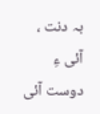بہ دنت ، آئی ءِ دوست آئی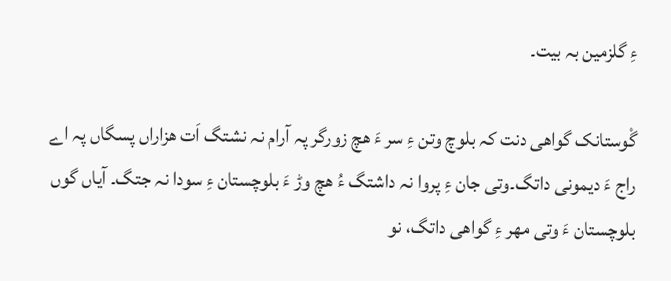ءِ گلزمین بہ بیت۔

گْوستانک گواھی دنت کہ بلوچ وتن ءِ سر ءَ ھچ زورگر پہ آرام نہ نشتگ اَت ھزاراں پسگاں پہ اے راج ءَ دیمونی داتگ۔وتی جان ءِ پروا نہ داشتگ ءُ ھچ وڑ ءَ بلوچستان ءِ سودا نہ جتگ۔ آیاں گوں بلوچستان ءَ وتی مھر ءِ گواھی داتگ، نو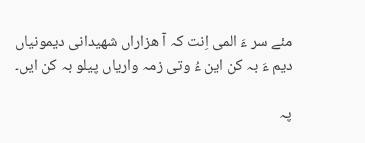مئے سر ءَ المی اِنت کہ آ ھزاراں شھیدانی دیمونیاں دیم ءَ بہ کن این ءُ وتی زمہ واریاں پیلو بہ کن ایں۔

پہ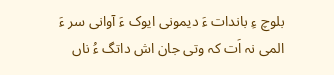بلوچ ءِ باندات ءَ دیمونی ایوک ءَ آوانی سر ءَ المی نہ اَت کہ وتی جان اش داتگ ءُ ناں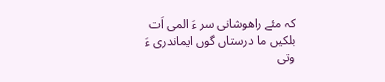کہ مئے راھوشانی سر ءَ المی اَت بلکیں ما درستاں گوں ایماندری ءَ وتی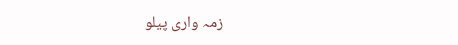زمہ واری پیلو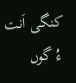کنگی اَنت ءُ گوں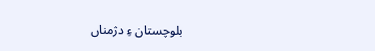بلوچستان ءِ دژمناں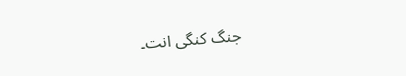جنگ کنگی انت۔